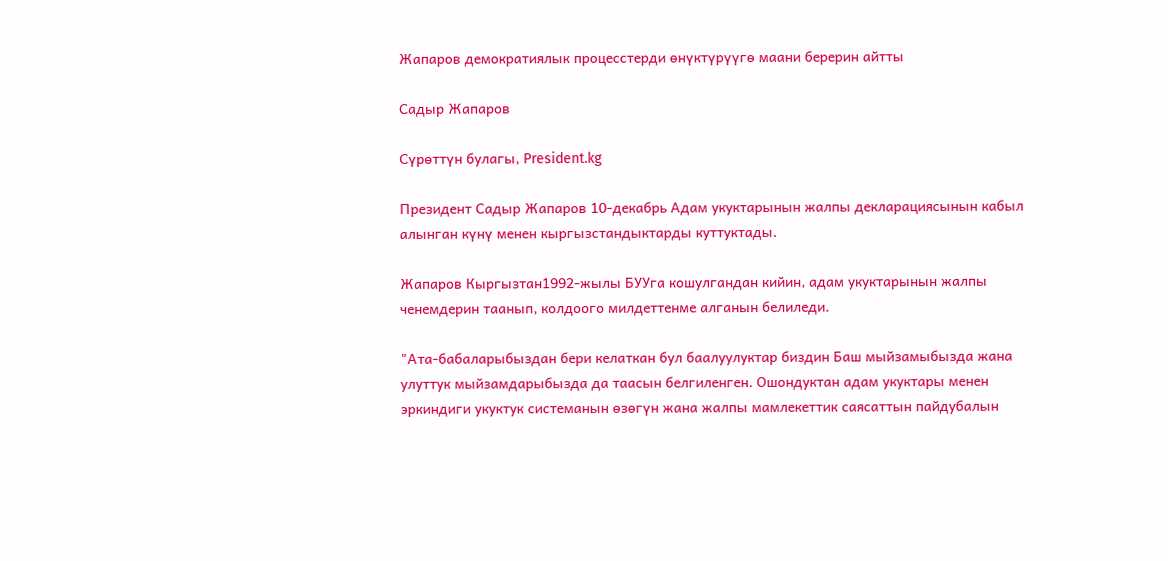Жапаров демократиялык процесстерди өнүктүрүүгө маани берерин айтты

Садыр Жапаров

Сүрөттүн булагы, President.kg

Президент Садыр Жапаров 10-декабрь Адам укуктарынын жалпы декларациясынын кабыл алынган күнү менен кыргызстандыктарды куттуктады.

Жапаров Кыргызтан1992-жылы БУУга кошулгандан кийин, адам укуктарынын жалпы ченемдерин таанып, колдоого милдеттенме алганын белиледи.

"Ата-бабаларыбыздан бери келаткан бул баалуулуктар биздин Баш мыйзамыбызда жана улуттук мыйзамдарыбызда да таасын белгиленген. Ошондуктан адам укуктары менен эркиндиги укуктук системанын өзөгүн жана жалпы мамлекеттик саясаттын пайдубалын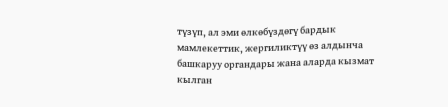түзүп, ал эми өлкөбүздөгү бардык мамлекеттик, жергиликтүү өз алдынча башкаруу органдары жана аларда кызмат кылган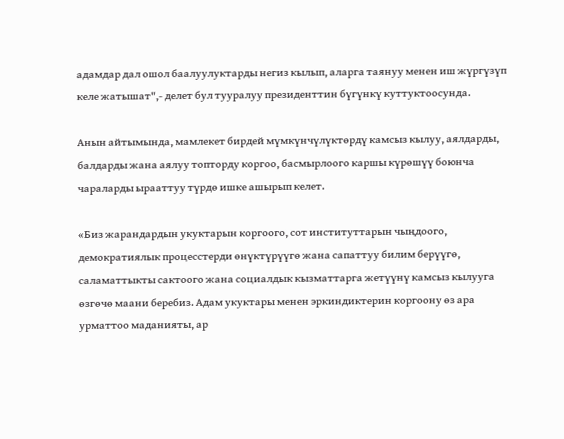адамдар дал ошол баалуулуктарды негиз кылып, аларга таянуу менен иш жүргүзүп келе жатышат",- делет бул тууралуу президенттин бүгүнкү куттуктоосунда.

Анын айтымында, мамлекет бирдей мүмкүнчүлүктөрдү камсыз кылуу, аялдарды, балдарды жана аялуу топторду коргоо, басмырлоого каршы күрөшүү боюнча чараларды ырааттуу түрдө ишке ашырып келет.

«Биз жарандардын укуктарын коргоого, сот институттарын чыңдоого, демократиялык процесстерди өнүктүрүүгө жана сапаттуу билим берүүгө, саламаттыкты сактоого жана социалдык кызматтарга жетүүнү камсыз кылууга өзгөчө маани беребиз. Адам укуктары менен эркиндиктерин коргоону өз ара урматтоо маданияты, ар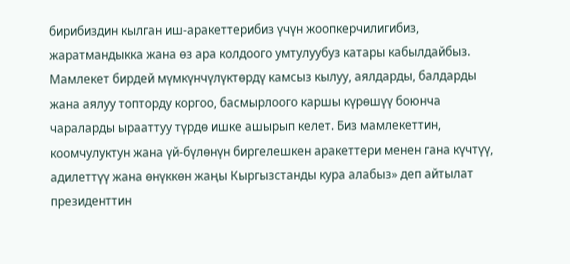бирибиздин кылган иш-аракеттерибиз үчүн жоопкерчилигибиз, жаратмандыкка жана өз ара колдоого умтулуубуз катары кабылдайбыз. Мамлекет бирдей мүмкүнчүлүктөрдү камсыз кылуу, аялдарды, балдарды жана аялуу топторду коргоо, басмырлоого каршы күрөшүү боюнча чараларды ырааттуу түрдө ишке ашырып келет. Биз мамлекеттин, коомчулуктун жана үй-бүлөнүн биргелешкен аракеттери менен гана күчтүү, адилеттүү жана өнүккөн жаңы Кыргызстанды кура алабыз» деп айтылат президенттин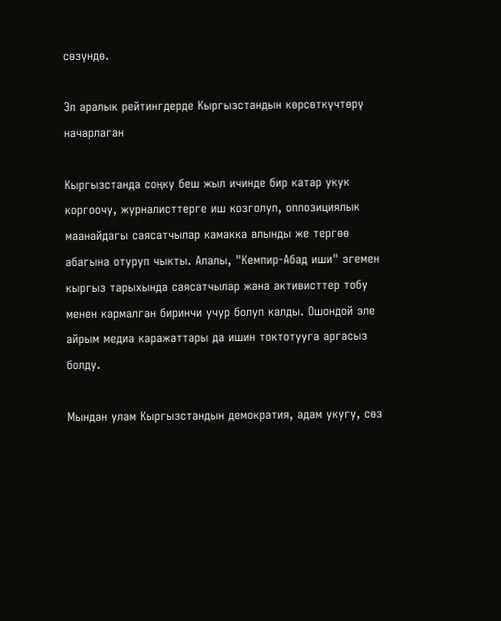сөзүндө.

Эл аралык рейтингдерде Кыргызстандын көрсөткүчтөрү начарлаган

Кыргызстанда соңку беш жыл ичинде бир катар укук коргоочу, журналисттерге иш козголуп, оппозициялык маанайдагы саясатчылар камакка алынды же тергөө абагына отуруп чыкты. Алалы, "Кемпир-Абад иши" эгемен кыргыз тарыхында саясатчылар жана активисттер тобу менен кармалган биринчи учур болуп калды. Ошондой эле айрым медиа каражаттары да ишин токтотууга аргасыз болду.

Мындан улам Кыргызстандын демократия, адам укугу, сөз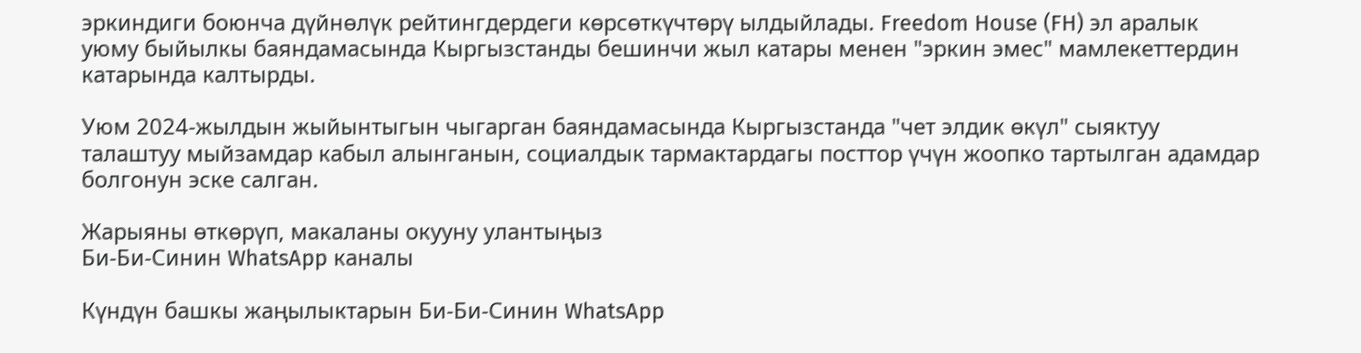эркиндиги боюнча дүйнөлүк рейтингдердеги көрсөткүчтөрү ылдыйлады. Freedom House (FH) эл аралык уюму быйылкы баяндамасында Кыргызстанды бешинчи жыл катары менен "эркин эмес" мамлекеттердин катарында калтырды.

Уюм 2024-жылдын жыйынтыгын чыгарган баяндамасында Кыргызстанда "чет элдик өкүл" сыяктуу талаштуу мыйзамдар кабыл алынганын, социалдык тармактардагы посттор үчүн жоопко тартылган адамдар болгонун эске салган.

Жарыяны өткөрүп, макаланы окууну улантыңыз
Би-Би-Синин WhatsApp каналы

Күндүн башкы жаңылыктарын Би-Би-Синин WhatsApp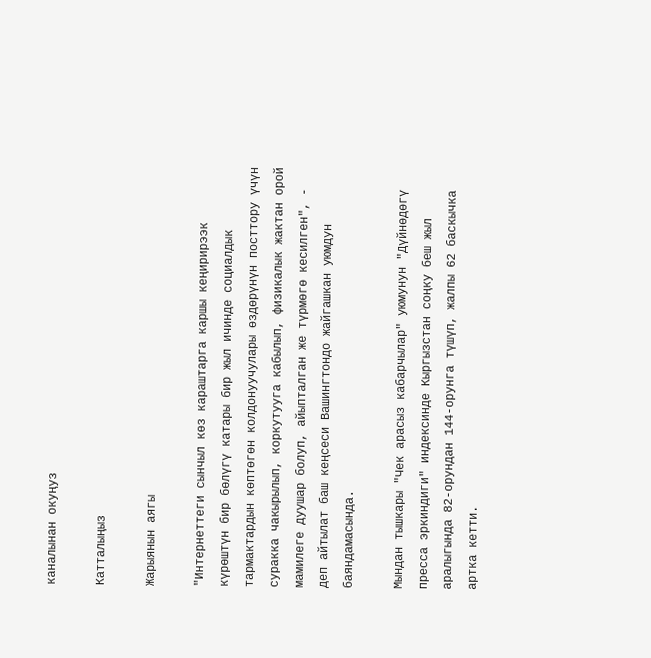каналынан окуңуз

Катталыңыз

Жарыянын аягы

"Интернеттеги сынчыл көз караштарга каршы кеңирирээк күрөштүн бир бөлүгү катары бир жыл ичинде социалдык тармактардын көптөгөн колдонуучулары өздөрүнүн посттору үчүн суракка чакырылып, коркутууга кабылып, физикалык жактан орой мамилеге дуушар болуп, айыпталган же түрмөгө кесилген", - деп айтылат баш кеңсеси Вашингтондо жайгашкан уюмдун баяндамасында.

Мындан тышкары "Чек арасыз кабарчылар" уюмунун "Дүйнөдөгү пресса эркиндиги" индексинде Кыргызстан соңку беш жыл аралыгында 82-орундан 144-орунга түшүп, жалпы 62 баскычка артка кетти.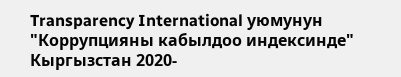Transparency International уюмунун "Коррупцияны кабылдоо индексинде" Кыргызстан 2020-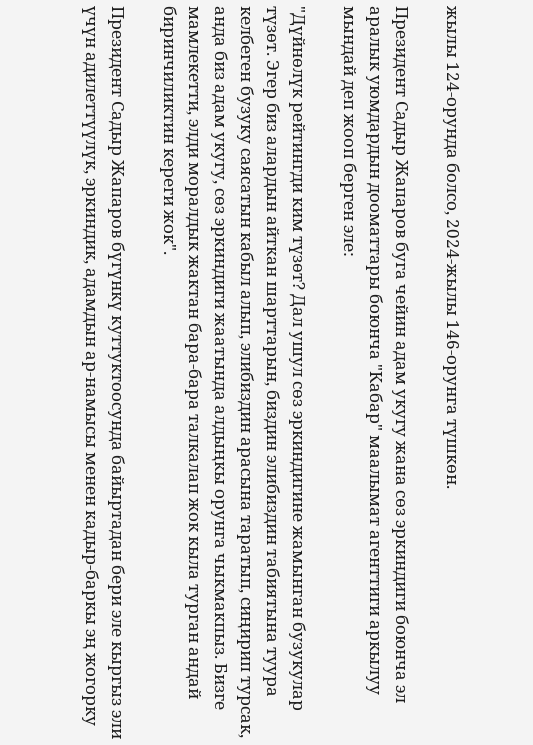жылы 124-орунда болсо, 2024-жылы 146-орунга түшкөн.

Президент Садыр Жапаров буга чейин адам укугу жана сөз эркиндиги боюнча эл аралык уюмдардын дооматтары боюнча "Кабар" маалымат агенттиги аркылуу мындай деп жооп берген эле:

"Дүйнөлүк рейтингди ким түзөт? Дал ушул сөз эркиндигине жамынган бузукулар түзөт. Эгер биз алардын айткан шарттарын, биздин элибиздин табиятына туура келбеген бузуку саясатын кабыл алып, элибиздин арасына таратып, сиңирип турсак, анда биз адам укугу, сөз эркиндиги жаатында алдыңкы орунга чыкмакпыз. Бизге мамлекетти, элди моралдык жактан бара-бара талкалап жок кыла турган андай биринчиликтин кереги жок".

Президент Садыр Жапаров бүгүнкү куттуктоосунда байыртадан бери эле кыргыз эли үчүн адилеттүүлүк, эркиндик, адамдын ар-намысы менен кадыр-баркы эң жогорку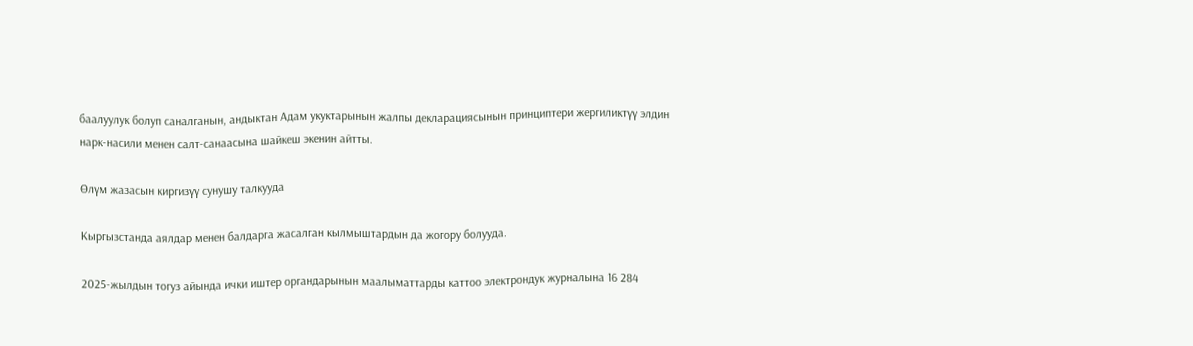баалуулук болуп саналганын, андыктан Адам укуктарынын жалпы декларациясынын принциптери жергиликтүү элдин нарк-насили менен салт-санаасына шайкеш экенин айтты.

Өлүм жазасын киргизүү сунушу талкууда

Кыргызстанда аялдар менен балдарга жасалган кылмыштардын да жогору болууда.

2025-жылдын тогуз айында ички иштер органдарынын маалыматтарды каттоо электрондук журналына 16 284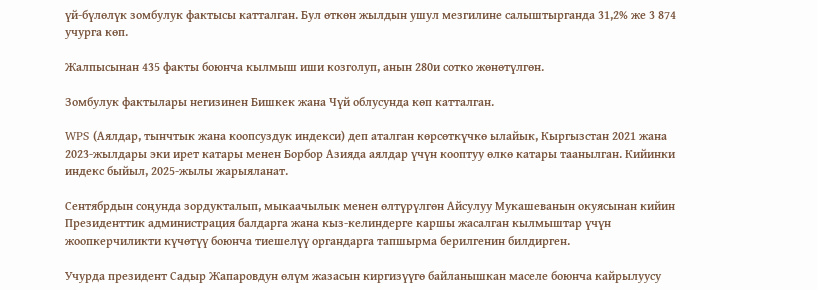үй-бүлөлүк зомбулук фактысы катталган. Бул өткөн жылдын ушул мезгилине салыштырганда 31,2% же 3 874 учурга көп.

Жалпысынан 435 факты боюнча кылмыш иши козголуп, анын 280и сотко жөнөтүлгөн.

Зомбулук фактылары негизинен Бишкек жана Чүй облусунда көп катталган.

WPS (Аялдар, тынчтык жана коопсуздук индекси) деп аталган көрсөткүчкө ылайык, Кыргызстан 2021 жана 2023-жылдары эки ирет катары менен Борбор Азияда аялдар үчүн кооптуу өлкө катары таанылган. Кийинки индекс быйыл, 2025-жылы жарыяланат.

Сентябрдын соңунда зордукталып, мыкаачылык менен өлтүрүлгөн Айсулуу Мукашеванын окуясынан кийин Президенттик администрация балдарга жана кыз-келиндерге каршы жасалган кылмыштар үчүн жоопкерчиликти күчөтүү боюнча тиешелүү органдарга тапшырма берилгенин билдирген.

Учурда президент Садыр Жапаровдун өлүм жазасын киргизүүгө байланышкан маселе боюнча кайрылуусу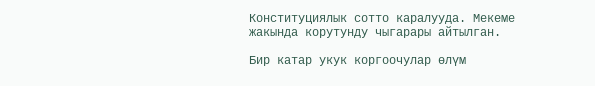Конституциялык сотто каралууда. Мекеме жакында корутунду чыгарары айтылган.

Бир катар укук коргоочулар өлүм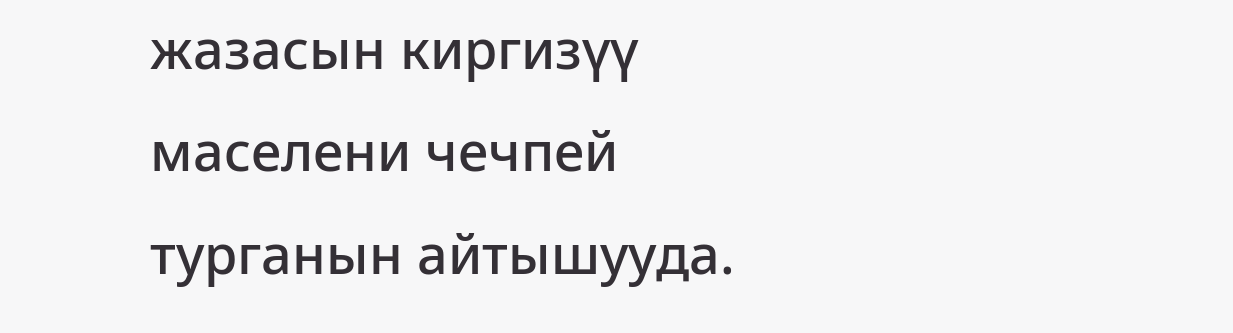жазасын киргизүү маселени чечпей турганын айтышууда.